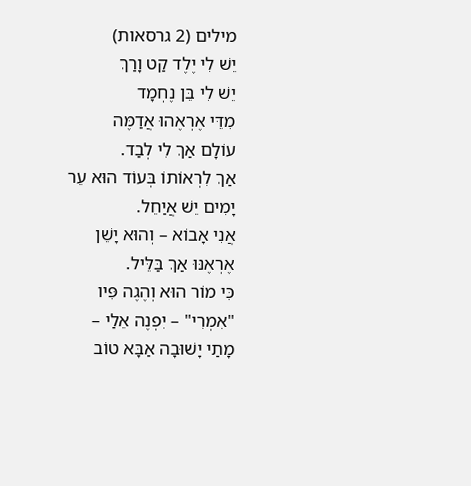מילים (2 גרסאות)
יֵשׁ לִי יֶלֶד קַט וָרַךְ
יֵשׁ לִי בֵּן נֶחְמָד
מִדֵּי אֶרְאֶהוּ אֲדַמֶּה
עוֹלָם אַךְ לִי לְבַד.
אַךְ לִרְאוֹתוֹ בְּעוֹד הוּא עֵר
יָמִים יֵשׁ אֲיַחֵל.
אֲנִי אָבוֹא – וְהוּא יָשֵׁן
אֶרְאֶנּוּ אַךְ בַּלֵּיל.
כִּי מוֹר הוּא וְהֶגֶה פִּיו
"אִמְרִי" – יִפְנֶה אֵלַי –
מָתַי יָשׁוּבָה אַבָּא טוֹב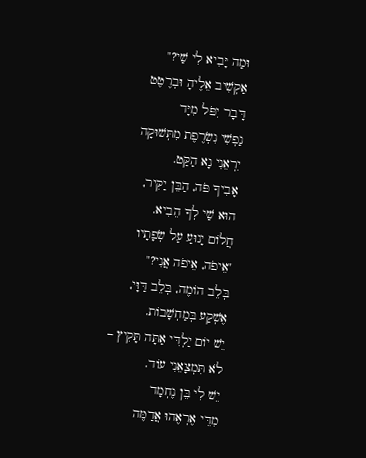וּמַה יָּבִיא לִי שַׁי?"
אַקְשִׁיב אֵלֶיהָ וּבְרֶטֶט
דָּבָר יִפֹּל מִיָּד
נַפְשִׁי נִשְׂרֶפֶת מִתְּשׁוּקָה
יִרְאֵנִי נָא הַקַּט.
אָבִיךָ פֹּה, הַבֵּן יַקִּיר,
הוּא שַׁי לְךָ הֵבִיא.
חֲלוֹם יָנוּעַ עַל שְׂפָתָיו
"אֵיפֹה, אֵיפֹה אֲנִי?"
בְּלֵב הוֹמֶה, בְּלֵב דַּוָּי,
אֶשְׁקַע בְּמַחְשָׁבוֹת.
יֵשׁ יוֹם יַלְדִּי אַתָּה תָּקִיץ –
לֹא תִּמְצָאֵנִי עוֹד.
יֵשׁ לִי בֵּן נֶחְמָד
מִדֵּי אֶרְאֶהוּ אֲדַמֶּה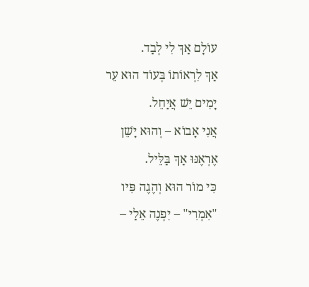עוֹלָם אַךְ לִי לְבַד.
אַךְ לִרְאוֹתוֹ בְּעוֹד הוּא עֵר
יָמִים יֵשׁ אֲיַחֵל.
אֲנִי אָבוֹא – וְהוּא יָשֵׁן
אֶרְאֶנּוּ אַךְ בַּלֵּיל.
כִּי מוֹר הוּא וְהֶגֶה פִּיו
"אִמְרִי" – יִפְנֶה אֵלַי –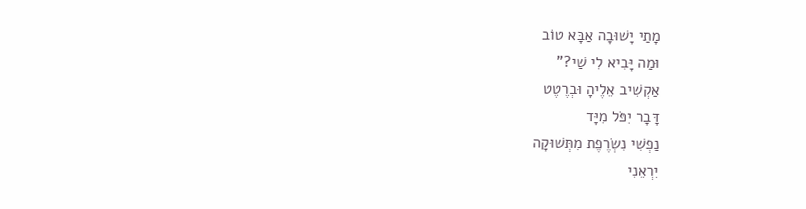מָתַי יָשׁוּבָה אַבָּא טוֹב
וּמַה יָּבִיא לִי שַׁי?"
אַקְשִׁיב אֵלֶיהָ וּבְרֶטֶט
דָּבָר יִפֹּל מִיָּד
נַפְשִׁי נִשְׂרֶפֶת מִתְּשׁוּקָה
יִרְאֵנִי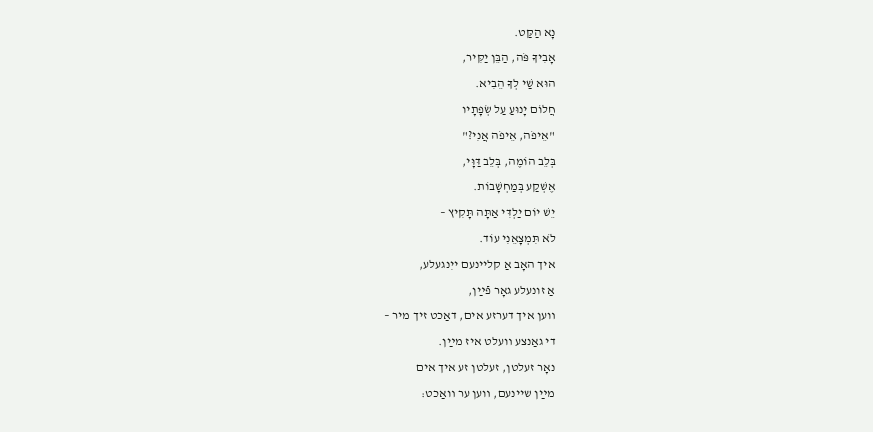נָא הַקַּט.
אָבִיךָ פֹּה, הַבֵּן יַקִּיר,
הוּא שַׁי לְךָ הֵבִיא.
חֲלוֹם יָנוּעַ עַל שְׂפָתָיו
"אֵיפֹה, אֵיפֹה אֲנִי?"
בְּלֵב הוֹמֶה, בְּלֵב דַּוָּי,
אֶשְׁקַע בְּמַחְשָׁבוֹת.
יֵשׁ יוֹם יַלְדִּי אַתָּה תָּקִיץ –
לֹא תִּמְצָאֵנִי עוֹד.
איך האָב אַ קליינעם ייִנגעלע,
אַ זונעלע גאָר פֿײַן,
װען איך דערזע אים, דאַכט זיך מיר –
די גאַנצע װעלט איז מײַן.
נאָר זעלטן, זעלטן זע איך אים
מײַן שיינעם, װען ער װאַכט: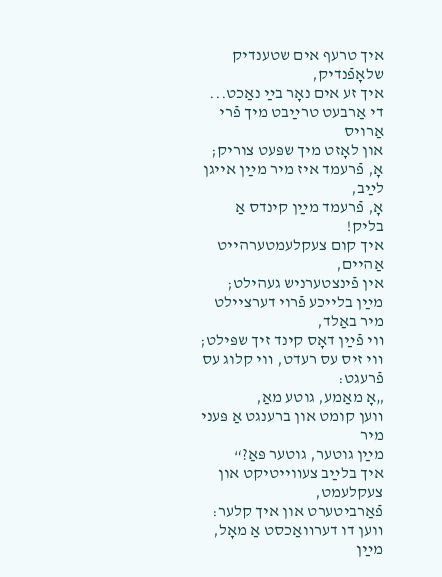איך טרעף אים שטענדיק שלאָפֿנדיק,
איך זע אים נאָר בײַ נאַכט...
די אַרבעט טרײַבט מיך פֿרי אַרויס
און לאָזט מיך שפּעט צוריק;
אָ, פֿרעמד איז מיר מײַן אייגן לײַב,
אָ, פֿרעמד מײַן קינדס אַ בליק!
איך קום צעקלעמטערהייט אַהיים,
אין פֿינצטערניש געהילט;
מײַן בלייכע פֿרוי דערציילט מיר באַלד,
װי פֿײַן דאָס קינד זיך שפּילט;
װי זיס עס רעדט, װי קלוג עס פֿרעגט:
„אָ מאַמע, גוטע מאַ,
װען קומט און ברענגט אַ פּעני מיר
מײַן גוטער, גוטער פּאַ?“
איך בלײַב צעװייטיקט און צעקלעמט,
פֿאַרביטערט און איך קלער:
װען דו דערװאַכסט אַ מאָל, מײַן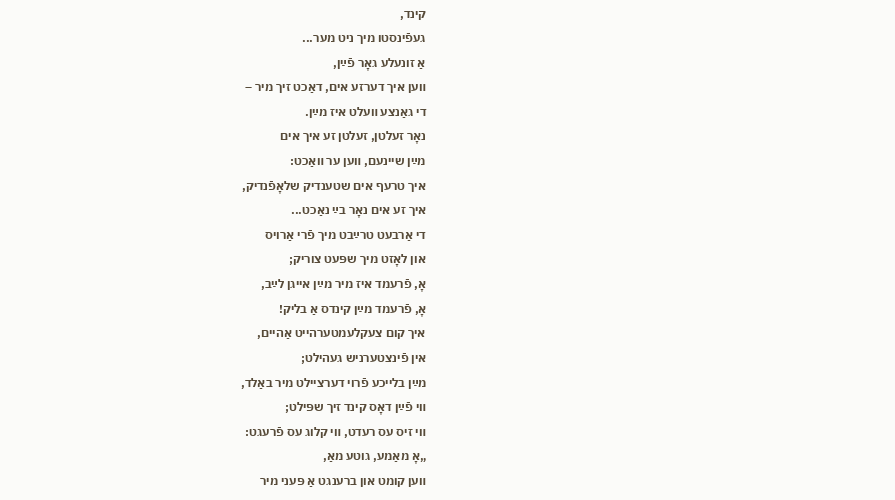קינד,
געפֿינסטו מיך ניט מער...
אַ זונעלע גאָר פֿײַן,
װען איך דערזע אים, דאַכט זיך מיר –
די גאַנצע װעלט איז מײַן.
נאָר זעלטן, זעלטן זע איך אים
מײַן שיינעם, װען ער װאַכט:
איך טרעף אים שטענדיק שלאָפֿנדיק,
איך זע אים נאָר בײַ נאַכט...
די אַרבעט טרײַבט מיך פֿרי אַרויס
און לאָזט מיך שפּעט צוריק;
אָ, פֿרעמד איז מיר מײַן אייגן לײַב,
אָ, פֿרעמד מײַן קינדס אַ בליק!
איך קום צעקלעמטערהייט אַהיים,
אין פֿינצטערניש געהילט;
מײַן בלייכע פֿרוי דערציילט מיר באַלד,
װי פֿײַן דאָס קינד זיך שפּילט;
װי זיס עס רעדט, װי קלוג עס פֿרעגט:
„אָ מאַמע, גוטע מאַ,
װען קומט און ברענגט אַ פּעני מיר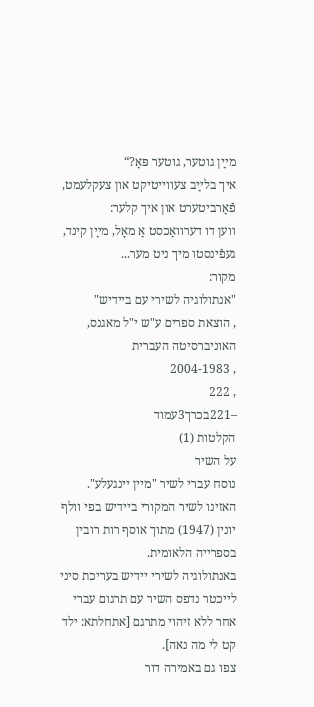מײַן גוטער, גוטער פּאַ?“
איך בלײַב צעװייטיקט און צעקלעמט,
פֿאַרביטערט און איך קלער:
װען דו דערװאַכסט אַ מאָל, מײַן קינד,
געפֿינסטו מיך ניט מער...
מקור:
"אנתולוגיה לשירי עם ביידיש"
, הוצאת ספרים ע"ש י"ל מאגנס, האוניברסיטה העברית
, 2004-1983
, 222
–221בכרך3עמוד
הקלטות (1)
על השיר
נוסח עברי לשיר "מיין יינגעלע". האזינו לשיר המקורי ביידיש בפי וולף יונין (1947) מתוך אוסף רות רובין בספרייה הלאומית.
באנתולוגיה לשירי יידיש בעריכת סיני לייכטר נדפס השיר עם תרגום עברי אחר ללא זיהוי מתרגם [אתחלתא: ילד קט לי מה נאה].
צפו גם באמירה דור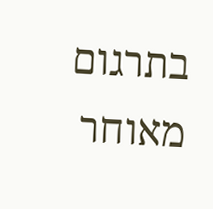בתרגום מאוחר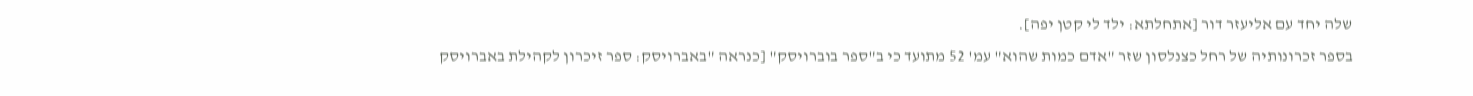שלה יחד עם אליעזר דור [אתחלתא: ילד לי קטן יפה].
בספר זכרונותיה של רחל כצנלסון שזר "אדם כמות שהוא" עמ' 52 מתועד כי ב"ספר בוברויסק" [כנראה "באברויסק: ספר זיכרון לקהילת באברויסק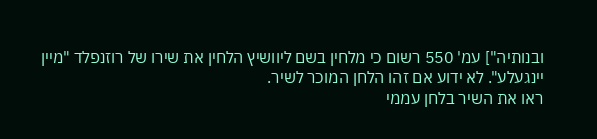ובנותיה"] עמ' 550 רשום כי מלחין בשם ליוושיץ הלחין את שירו של רוזנפלד "מיין יינגעלע". לא ידוע אם זהו הלחן המוכר לשיר.
ראו את השיר בלחן עממי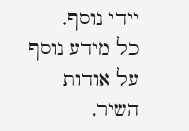יידי נוסף.
כל מידע נוסף על אודות השיר,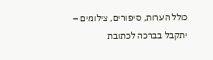כולל הערות, סיפורים, צילומים – יתקבל בברכה לכתובת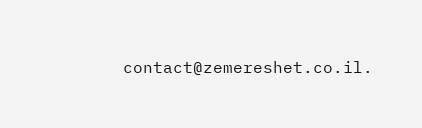contact@zemereshet.co.il.